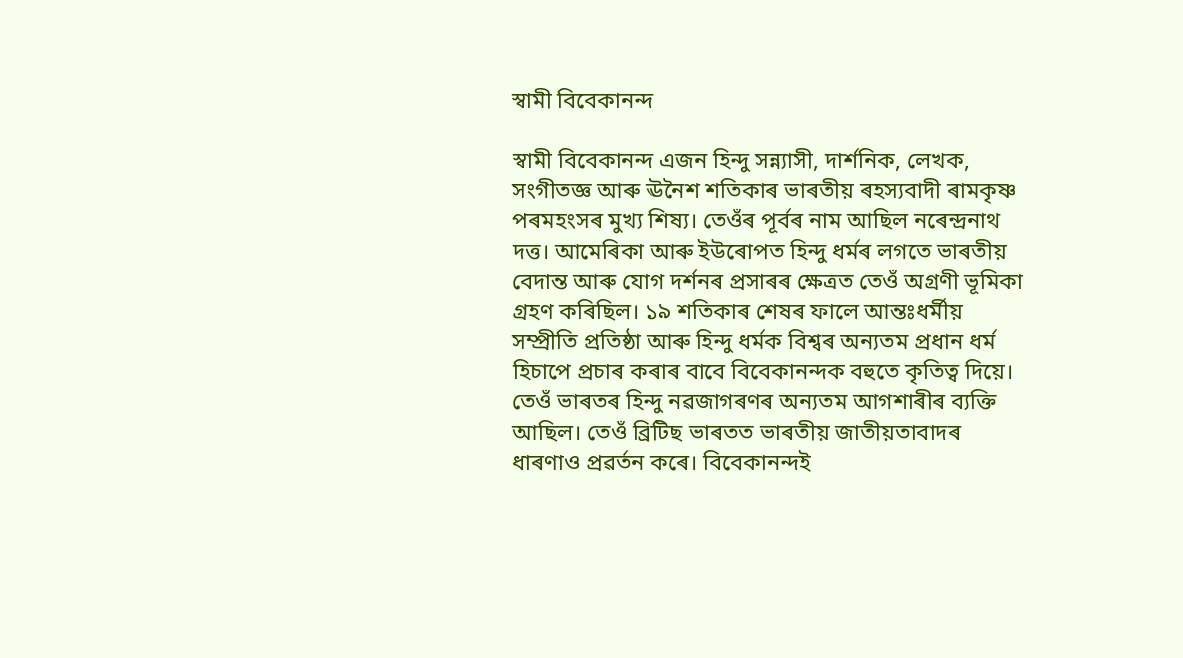স্বামী বিবেকানন্দ

স্বামী বিবেকানন্দ এজন হিন্দু সন্ন্যাসী, দাৰ্শনিক, লেখক, সংগীতজ্ঞ আৰু ঊনৈশ শতিকাৰ ভাৰতীয় ৰহস্যবাদী ৰামকৃষ্ণ পৰমহংসৰ মুখ্য শিষ্য। তেওঁৰ পূৰ্বৰ নাম আছিল নৰেন্দ্ৰনাথ দত্ত। আমেৰিকা আৰু ইউৰোপত হিন্দু ধৰ্মৰ লগতে ভাৰতীয় বেদান্ত আৰু যোগ দৰ্শনৰ প্ৰসাৰৰ ক্ষেত্ৰত তেওঁ অগ্ৰণী ভূমিকা গ্ৰহণ কৰিছিল। ১৯ শতিকাৰ শেষৰ ফালে আন্তঃধৰ্মীয় সম্প্ৰীতি প্ৰতিষ্ঠা আৰু হিন্দু ধৰ্মক বিশ্বৰ অন্যতম প্ৰধান ধৰ্ম হিচাপে প্ৰচাৰ কৰাৰ বাবে বিবেকানন্দক বহুতে কৃতিত্ব দিয়ে। তেওঁ ভাৰতৰ হিন্দু নৱজাগৰণৰ অন্যতম আগশাৰীৰ ব্যক্তি আছিল। তেওঁ ব্ৰিটিছ ভাৰতত ভাৰতীয় জাতীয়তাবাদৰ ধাৰণাও প্ৰৱৰ্তন কৰে। বিবেকানন্দই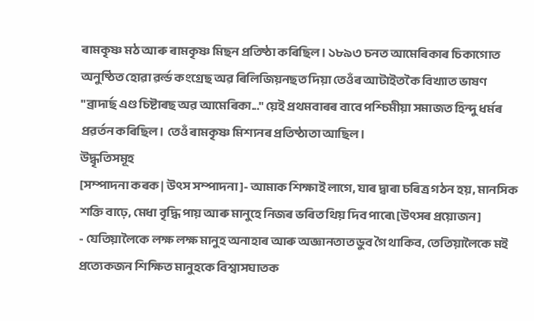ৰামকৃষ্ণ মঠ আৰু ৰামকৃষ্ণ মিছন প্ৰতিষ্ঠা কৰিছিল। ১৮৯৩ চনত আমেৰিকাৰ চিকাগোত অনুষ্ঠিত হোৱা ৱৰ্ল্ড কংগ্ৰেছ অৱ ৰিলিজিয়নছত দিয়া তেওঁৰ আটাইতকৈ বিখ্যাত ভাষণ "ব্ৰাদাৰ্ছ এণ্ড চিষ্টাৰছ অৱ আমেৰিকা..." য়েই প্ৰথমবাৰৰ বাবে পশ্চিমীয়া সমাজত হিন্দু ধৰ্মৰ প্ৰৱৰ্তন কৰিছিল। তেওঁ ৰামকৃষ্ণ মিশ্যনৰ প্ৰতিষ্ঠাতা আছিল।
উদ্ধৃতিসমূহ
[সম্পাদনা কৰক | উৎস সম্পাদনা]- আমাক শিক্ষাই লাগে, যাৰ দ্বাৰা চৰিত্ৰ গঠন হয়, মানসিক শক্তি বাঢ়ে, মেধা বৃদ্ধি পায় আৰু মানুহে নিজৰ ভৰিত থিয় দিব পাৰে৷[উৎসৰ প্ৰয়োজন]
- যেতিয়ালৈকে লক্ষ লক্ষ মানুহ অনাহাৰ আৰু অজ্ঞানতাত ডুব গৈ থাকিব, তেতিয়ালৈকে মই প্ৰত্যেকজন শিক্ষিত মানুহকে বিশ্বাসঘাতক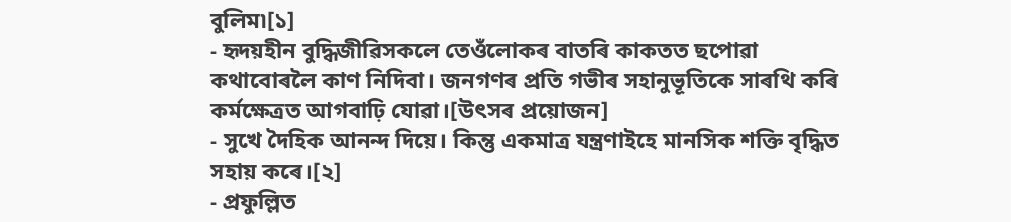বুলিম৷[১]
- হৃদয়হীন বুদ্ধিজীৱিসকলে তেওঁলোকৰ বাতৰি কাকতত ছপোৱা কথাবোৰলৈ কাণ নিদিবা। জনগণৰ প্ৰতি গভীৰ সহানুভূতিকে সাৰথি কৰি কৰ্মক্ষেত্ৰত আগবাঢ়ি যোৱা।[উৎসৰ প্ৰয়োজন]
- সুখে দৈহিক আনন্দ দিয়ে। কিন্তু একমাত্ৰ যন্ত্ৰণাইহে মানসিক শক্তি বৃদ্ধিত সহায় কৰে।[২]
- প্ৰফুল্লিত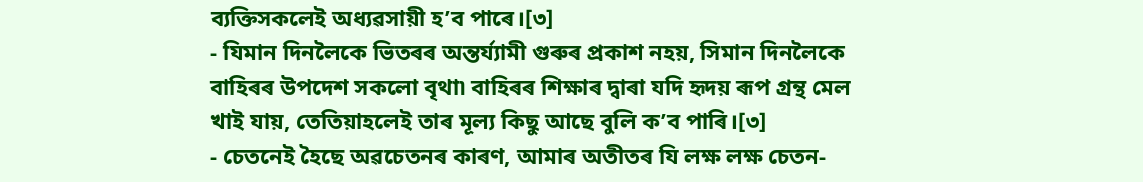ব্যক্তিসকলেই অধ্যৱসায়ী হ’ব পাৰে।[৩]
- যিমান দিনলৈকে ভিতৰৰ অন্তৰ্য্যামী গুৰুৰ প্ৰকাশ নহয়, সিমান দিনলৈকে বাহিৰৰ উপদেশ সকলো বৃথা৷ বাহিৰৰ শিক্ষাৰ দ্বাৰা যদি হৃদয় ৰূপ গ্ৰন্থ মেল খাই যায়, তেতিয়াহলেই তাৰ মূল্য কিছু আছে বুলি ক’ব পাৰি।[৩]
- চেতনেই হৈছে অৱচেতনৰ কাৰণ, আমাৰ অতীতৰ যি লক্ষ লক্ষ চেতন-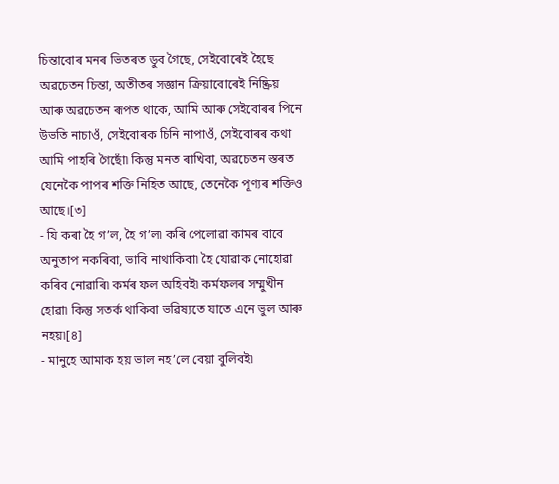চিন্তাবোৰ মনৰ ভিতৰত ডুব গৈছে, সেইবোৰেই হৈছে অৱচেতন চিন্তা, অতীতৰ সজ্ঞান ক্ৰিয়াবোৰেই নিষ্ক্ৰিয় আৰু অৱচেতন ৰূপত থাকে, আমি আৰু সেইবোৰৰ পিনে উভতি নাচাওঁ, সেইবোৰক চিনি নাপাওঁ, সেইবোৰৰ কথা আমি পাহৰি গৈছোঁ৷ কিন্তু মনত ৰাখিবা, অৱচেতন স্তৰত যেনেকৈ পাপৰ শক্তি নিহিত আছে, তেনেকৈ পূণ্যৰ শক্তিও আছে।[৩]
- যি কৰা হৈ গ’ল, হৈ গ’ল৷ কৰি পেলোৱা কামৰ বাবে অনুতাপ নকৰিবা, ভাবি নাথাকিবা৷ হৈ যোৱাক নোহোৱা কৰিব নোৱাৰি৷ কৰ্মৰ ফল অহিবই৷ কৰ্মফলৰ সম্মুখীন হোৱা৷ কিন্তু সতৰ্ক থাকিবা ভৱিষ্যতে যাতে এনে ভুল আৰু নহয়৷[৪]
- মানুহে আমাক হয় ভাল নহ’লে বেয়া বুলিবই৷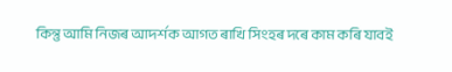কিন্তু আমি নিজৰ আদৰ্শক আগত ৰাখি সিংহৰ দৰে কাম কৰি যাবই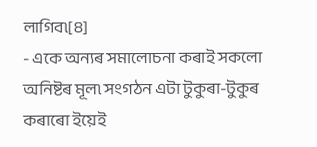লাগিব৷[৪]
- একে অন্যৰ সমালোচনা কৰাই সকলো অনিষ্টৰ মূল৷ সংগঠন এটা টুকুৰা-টুকুৰ কৰাৰো ইয়েই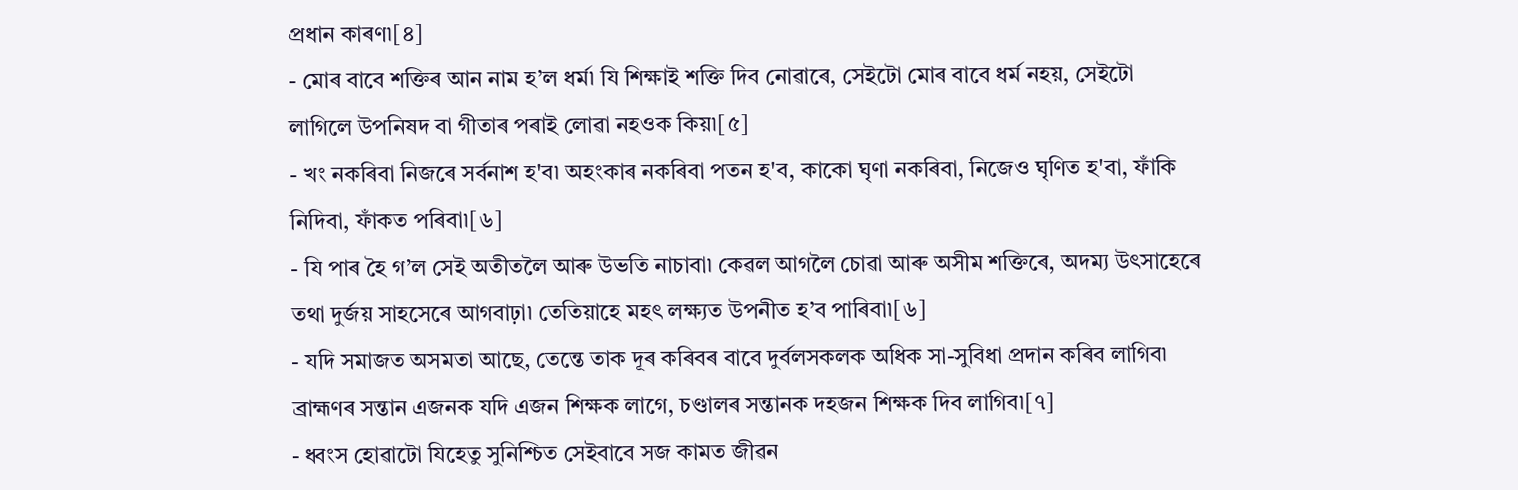প্ৰধান কাৰণ৷[৪]
- মোৰ বাবে শক্তিৰ আন নাম হ’ল ধৰ্ম৷ যি শিক্ষাই শক্তি দিব নোৱাৰে, সেইটো মোৰ বাবে ধৰ্ম নহয়, সেইটো লাগিলে উপনিষদ বা গীতাৰ পৰাই লোৱা নহওক কিয়৷[৫]
- খং নকৰিবা নিজৰে সৰ্বনাশ হ'ব৷ অহংকাৰ নকৰিবা পতন হ'ব, কাকো ঘৃণা নকৰিবা, নিজেও ঘৃণিত হ'বা, ফাঁকি নিদিবা, ফাঁকত পৰিবা৷[৬]
- যি পাৰ হৈ গ’ল সেই অতীতলৈ আৰু উভতি নাচাবা৷ কেৱল আগলৈ চোৱা আৰু অসীম শক্তিৰে, অদম্য উৎসাহেৰে তথা দুৰ্জয় সাহসেৰে আগবাঢ়া৷ তেতিয়াহে মহৎ লক্ষ্যত উপনীত হ’ব পাৰিবা৷[৬]
- যদি সমাজত অসমতা আছে, তেন্তে তাক দূৰ কৰিবৰ বাবে দুৰ্বলসকলক অধিক সা-সুবিধা প্ৰদান কৰিব লাগিব৷ ব্ৰাহ্মণৰ সন্তান এজনক যদি এজন শিক্ষক লাগে, চণ্ডালৰ সন্তানক দহজন শিক্ষক দিব লাগিব৷[৭]
- ধ্বংস হোৱাটো যিহেতু সুনিশ্চিত সেইবাবে সজ কামত জীৱন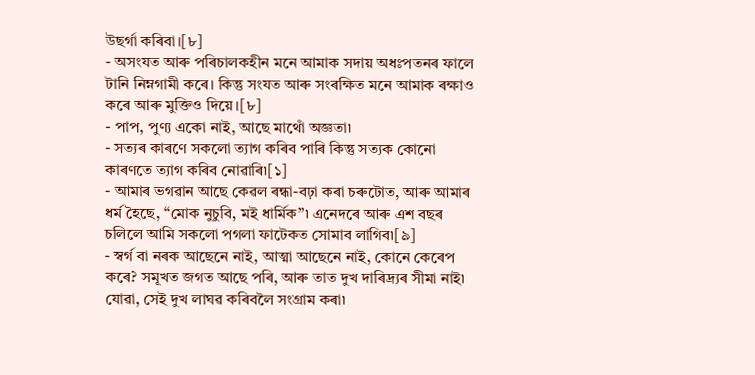উছৰ্গা কৰিবা।[৮]
- অসংযত আৰু পৰিচালকহীন মনে আমাক সদায় অধঃপতনৰ ফালে টানি নিম্নগামী কৰে। কিন্তু সংযত আৰু সংৰক্ষিত মনে আমাক ৰক্ষাও কৰে আৰু মুক্তিও দিয়ে।[৮]
- পাপ, পুণ্য একো নাই, আছে মাথোঁ অজ্ঞতা৷
- সত্যৰ কাৰণে সকলো ত্যাগ কৰিব পাৰি কিন্তু সত্যক কোনো কাৰণতে ত্যাগ কৰিব নোৱাৰি৷[১]
- আমাৰ ভগৱান আছে কেৱল ৰন্ধা-বঢ়া কৰা চৰুটোত, আৰু আমাৰ ধৰ্ম হৈছে, “মোক নুচুবি, মই ধাৰ্মিক’’৷ এনেদৰে আৰু এশ বছৰ চলিলে আমি সকলো পগলা ফাটেকত সোমাব লাগিব৷[৯]
- স্বৰ্গ বা নৰক আছেনে নাই, আত্মা আছেনে নাই, কোনে কেৰেপ কৰে? সমূখত জগত আছে পৰি, আৰু তাত দুখ দাৰিদ্ৰ্যৰ সীমা নাই৷ যোৱা, সেই দুখ লাঘৱ কৰিবলৈ সংগ্ৰাম কৰা৷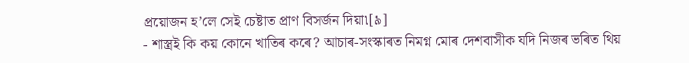প্ৰয়োজন হ’লে সেই চেষ্টাত প্ৰাণ বিসৰ্জন দিয়া৷[৯]
- শাস্ত্ৰই কি কয় কোনে খাতিৰ কৰে? আচাৰ-সংস্কাৰত নিমগ্ন মোৰ দেশবাসীক যদি নিজৰ ভৰিত থিয়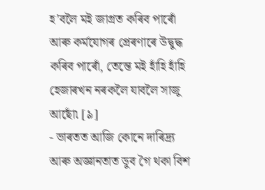হ’বলৈ মই জাগ্ৰত কৰিব পাৰোঁ আৰু কৰ্মযোগৰ প্ৰেৰণাৰে উদ্বুদ্ধ কৰিব পাৰোঁ, তেন্তে মই হাঁহি হাঁহি হেজাৰখন নৰকলৈ যাবলৈ সাজু আছোঁ৷ [৯]
- ভাৰতত আজি কোনে দাৰিদ্ৰ্য আৰু অজ্ঞানতাত ডুব গৈ থকা বিশ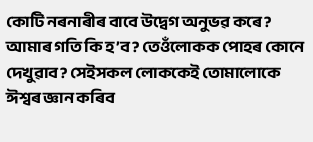কোটি নৰনাৰীৰ বাবে উদ্বেগ অনুভৱ কৰে? আমাৰ গতি কি হ’ব? তেওঁলোকক পোহৰ কোনে দেখুৱাব? সেইসকল লোককেই তোমালোকে ঈশ্বৰ জ্ঞান কৰিব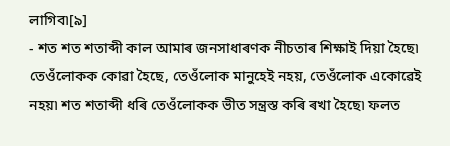লাগিব৷[৯]
- শত শত শতাব্দী কাল আমাৰ জনসাধাৰণক নীচতাৰ শিক্ষাই দিয়া হৈছে৷ তেওঁলোকক কোৱা হৈছে, তেওঁলোক মানুহেই নহয়, তেওঁলোক একোৱেই নহয়৷ শত শতাব্দী ধৰি তেওঁলোকক ভীত সন্ত্ৰস্ত কৰি ৰখা হৈছে৷ ফলত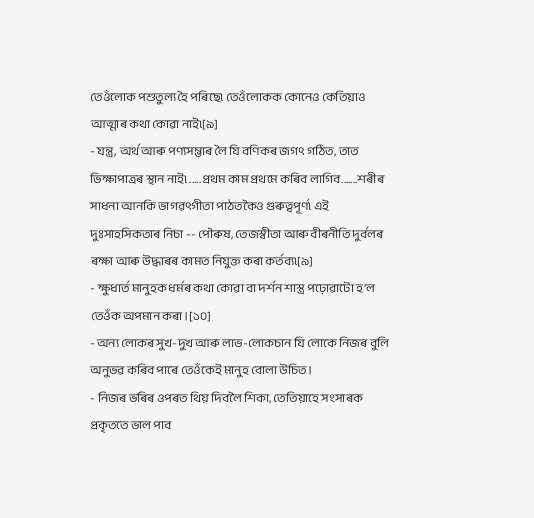তেওঁলোক পশুতুল্য হৈ পৰিছে৷ তেওঁলোকক কোনেও কেতিয়াও আত্মাৰ কথা কোৱা নাই৷[৯]
- যন্ত্ৰ, অৰ্থ আৰু পণ্যসম্ভাৰ লৈ যি বণিকৰ জগৎ গঠিত, তাত ভিক্ষাপাত্ৰৰ স্থান নাই৷ .....প্ৰথম কাম প্ৰথমে কৰিব লাগিব.......শৰীৰ সাধনা আনকি ভাগৱৎগীতা পাঠতকৈও গুৰুত্বপূৰ্ণ৷ এই দুঃসাহসিকতাৰ নিচা -- পৌৰুষ, তেজস্বীতা আৰু বীৰনীতি দুৰ্বলৰ ৰক্ষা আৰু উদ্ধাৰৰ কামত নিযুক্ত কৰা কৰ্তব্য৷[৯]
- ক্ষুধাৰ্ত মানুহক ধৰ্মৰ কথা কোৱা বা দৰ্শন শাস্ত্ৰ পঢ়োৱাটো হ'ল তেওঁক অপমান কৰা।[১০]
- অন্য লোকৰ সুখ-দুখ আৰু লাভ-লোকচান যি লোকে নিজৰ বুলি অনুভৱ কৰিব পাৰে তেওঁকেই মানুহ বোলা উচিত।
- নিজৰ ভৰিৰ ওপৰত থিয় দিবলৈ শিকা, তেতিয়াহে সংসাৰক প্ৰকৃততে ভাল পাব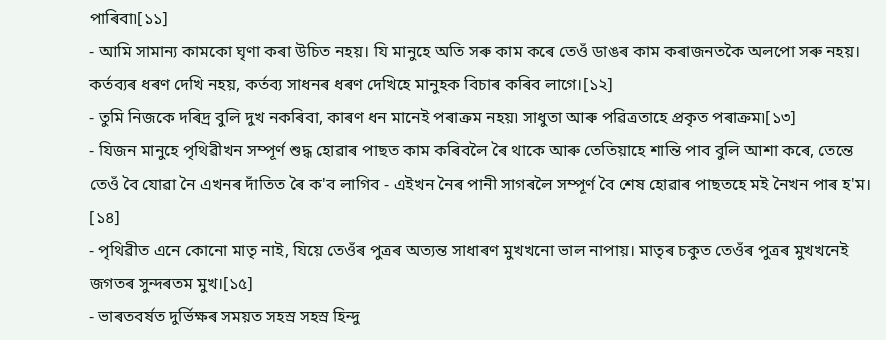পাৰিবা৷[১১]
- আমি সামান্য কামকো ঘৃণা কৰা উচিত নহয়। যি মানুহে অতি সৰু কাম কৰে তেওঁ ডাঙৰ কাম কৰাজনতকৈ অলপো সৰু নহয়। কৰ্তব্যৰ ধৰণ দেখি নহয়, কৰ্তব্য সাধনৰ ধৰণ দেখিহে মানুহক বিচাৰ কৰিব লাগে।[১২]
- তুমি নিজকে দৰিদ্ৰ বুলি দুখ নকৰিবা, কাৰণ ধন মানেই পৰাক্ৰম নহয়৷ সাধুতা আৰু পৱিত্ৰতাহে প্ৰকৃত পৰাক্ৰম৷[১৩]
- যিজন মানুহে পৃথিৱীখন সম্পূৰ্ণ শুদ্ধ হোৱাৰ পাছত কাম কৰিবলৈ ৰৈ থাকে আৰু তেতিয়াহে শান্তি পাব বুলি আশা কৰে, তেন্তে তেওঁ বৈ যোৱা নৈ এখনৰ দাঁতিত ৰৈ ক'ব লাগিব - এইখন নৈৰ পানী সাগৰলৈ সম্পূৰ্ণ বৈ শেষ হোৱাৰ পাছতহে মই নৈখন পাৰ হ'ম। [১৪]
- পৃথিৱীত এনে কোনো মাতৃ নাই, যিয়ে তেওঁৰ পুত্ৰৰ অত্যন্ত সাধাৰণ মুখখনো ভাল নাপায়। মাতৃৰ চকুত তেওঁৰ পুত্ৰৰ মুখখনেই জগতৰ সুন্দৰতম মুখ।[১৫]
- ভাৰতবৰ্ষত দুৰ্ভিক্ষৰ সময়ত সহস্ৰ সহস্ৰ হিন্দু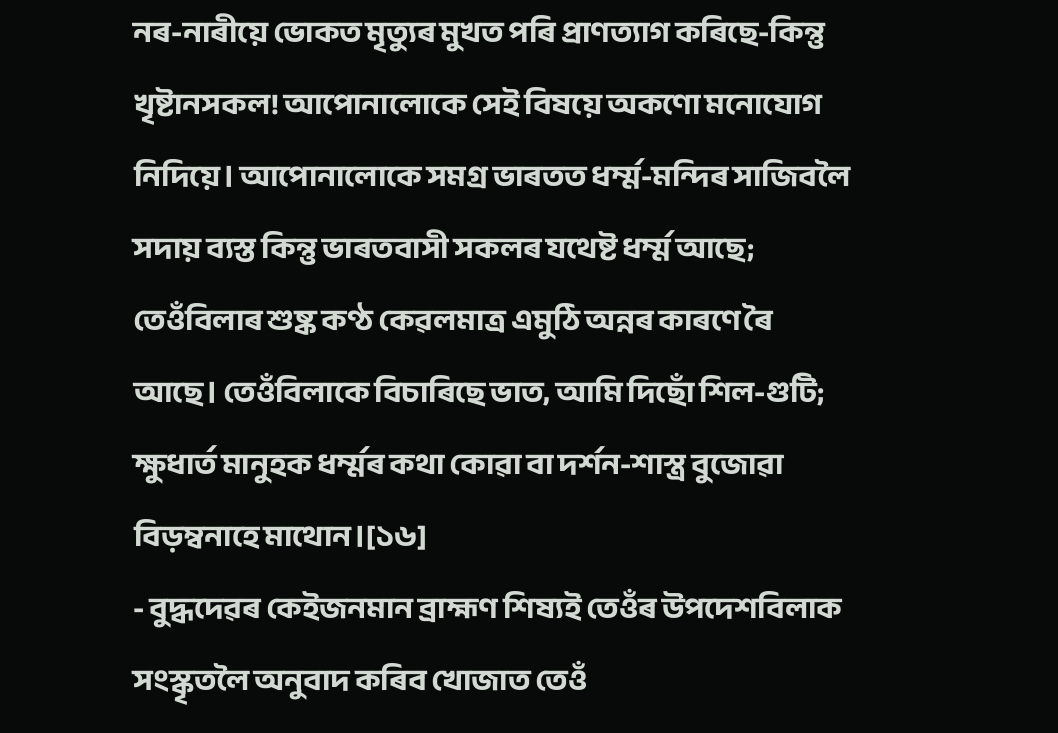নৰ-নাৰীয়ে ভোকত মৃত্যুৰ মুখত পৰি প্ৰাণত্যাগ কৰিছে-কিন্তু খৃষ্টানসকল! আপোনালোকে সেই বিষয়ে অকণো মনোযোগ নিদিয়ে। আপোনালোকে সমগ্ৰ ভাৰতত ধৰ্ম্ম-মন্দিৰ সাজিবলৈ সদায় ব্যস্ত কিন্তু ভাৰতবাসী সকলৰ যথেষ্ট ধৰ্ম্ম আছে; তেওঁবিলাৰ শুষ্ক কণ্ঠ কেৱলমাত্ৰ এমুঠি অন্নৰ কাৰণে ৰৈ আছে। তেওঁবিলাকে বিচাৰিছে ভাত, আমি দিছোঁ শিল-গুটি; ক্ষুধাৰ্ত মানুহক ধৰ্ম্মৰ কথা কোৱা বা দৰ্শন-শাস্ত্ৰ বুজোৱা বিড়ম্বনাহে মাথোন।[১৬]
- বুদ্ধদেৱৰ কেইজনমান ব্ৰাহ্মণ শিষ্যই তেওঁৰ উপদেশবিলাক সংস্কৃতলৈ অনুবাদ কৰিব খোজাত তেওঁ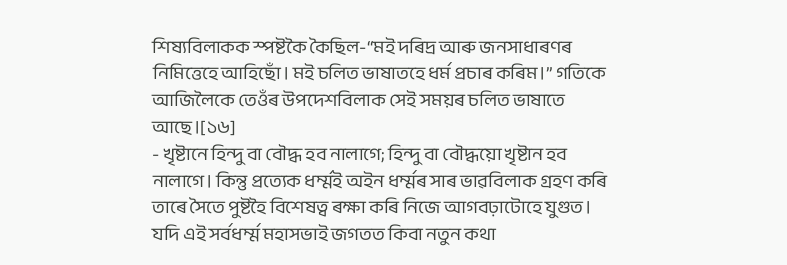শিষ্যবিলাকক স্পষ্টকৈ কৈছিল-“মই দৰিদ্ৰ আৰু জনসাধাৰণৰ নিমিত্তেহে আহিছোঁ। মই চলিত ভাষাতহে ধৰ্ম প্ৰচাৰ কৰিম।” গতিকে আজিলৈকে তেওঁৰ উপদেশবিলাক সেই সময়ৰ চলিত ভাষাতে আছে।[১৬]
- খৃষ্টানে হিন্দু বা বৌদ্ধ হব নালাগে; হিন্দু বা বৌদ্ধয়ো খৃষ্টান হব নালাগে। কিন্তু প্ৰত্যেক ধৰ্ম্মই অইন ধৰ্ম্মৰ সাৰ ভাৱবিলাক গ্ৰহণ কৰি তাৰে সৈতে পুষ্টহৈ বিশেষত্ব ৰক্ষা কৰি নিজে আগবঢ়াটোহে যুগুত। যদি এই সৰ্বধৰ্ম্ম মহাসভাই জগতত কিবা নতুন কথা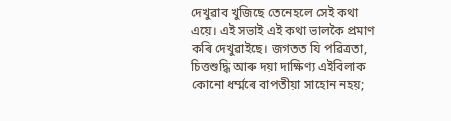দেখুৱাব খুজিছে তেনেহলে সেই কথা এয়ে। এই সভাই এই কথা ভালকৈ প্ৰমাণ কৰি দেখুৱাইছে। জগতত যি পৱিত্ৰতা, চিত্তশুদ্ধি আৰু দয়া দাক্ষিণ্য এইবিলাক কোনো ধৰ্ম্মৰে বাপতীয়া সাহোন নহয়;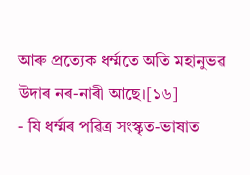আৰু প্ৰত্যেক ধৰ্ম্মতে অতি মহানুভৱ উদাৰ নৰ-নাৰী আছে।[১৬]
- যি ধৰ্ম্মৰ পৱিত্ৰ সংস্কৃত-ভাষাত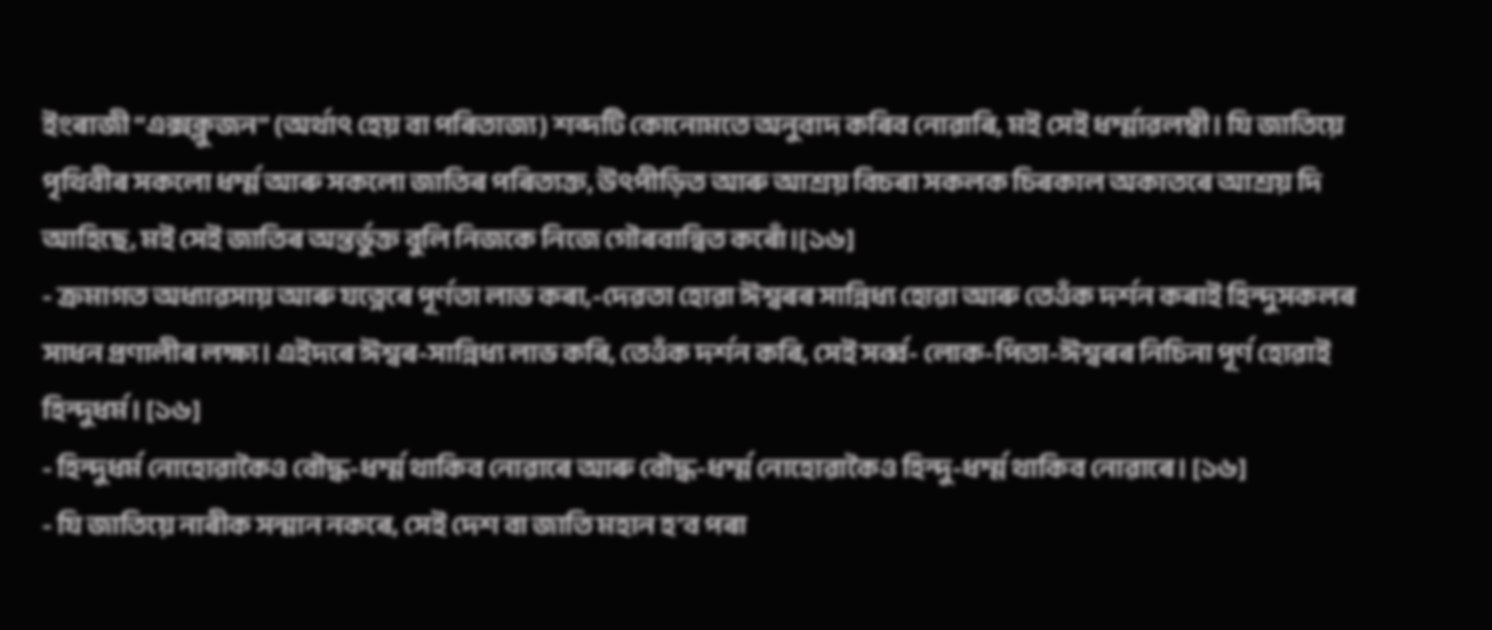ইংৰাজী “এক্সক্লুজন” (অৰ্থাৎ হেয় বা পৰিতাজ্য) শব্দটি কোনোমতে অনুবাদ কৰিব নোৱাৰি, মই সেই ধৰ্ম্মাৱলম্বী। যি জাতিয়ে পৃথিবীৰ সকলো ধৰ্ম্ম আৰু সকলো জাতিৰ পৰিত্যক্ত, উৎপীড়িত আৰু আশ্ৰয় বিচৰা সকলক চিৰকাল অকাতৰে আশ্ৰয় দি আহিছে, মই সেই জাতিৰ অন্তৰ্ভুক্ত বুলি নিজকে নিজে গৌৰবান্বিত কৰোঁ।[১৬]
- ক্ৰমাগত অধ্যাৱসায় আৰু যত্নেৰে পূৰ্ণতা লাভ কৰা,-দেৱতা হোৱা ঈশ্বৰৰ সান্নিধ্য হোৱা আৰু তেওঁক দৰ্শন কৰাই হিন্দুসকলৰ সাধন প্ৰণালীৰ লক্ষ্য। এইদৰে ঈশ্বৰ-সান্নিধ্য লাভ কৰি, তেওঁক দৰ্শন কৰি, সেই সৰ্ব্ব- লোক-পিতা-ঈশ্বৰৰ নিচিনা পূৰ্ণ হোৱাই হিন্দুধৰ্ম। [১৬]
- হিন্দুধৰ্ম নোহোৱাকৈও বৌদ্ধ-ধৰ্ম্ম থাকিব নোৱাৰে আৰু বৌদ্ধ-ধৰ্ম্ম নোহোৱাকৈও হিন্দু-ধৰ্ম্ম থাকিব নোৱাৰে। [১৬]
- যি জাতিয়ে নাৰীক সন্মান নকৰে, সেই দেশ বা জাতি মহান হ’ব পৰা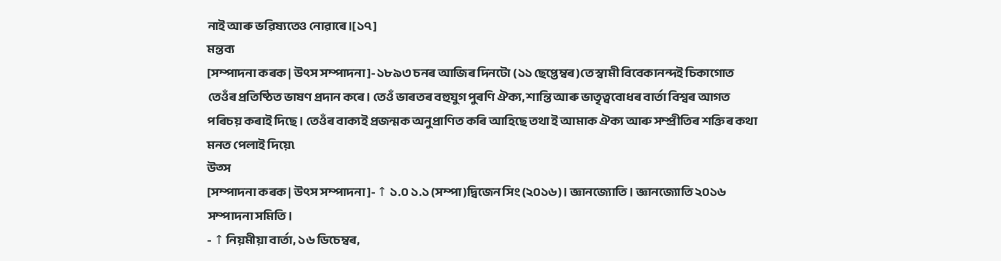নাই আৰু ভৱিষ্যতেও নোৱাৰে।[১৭]
মন্তব্য
[সম্পাদনা কৰক | উৎস সম্পাদনা]- ১৮৯৩ চনৰ আজিৰ দিনটো (১১ ছেপ্তেম্বৰ)তে স্বামী বিবেকানন্দই চিকাগোত তেওঁৰ প্ৰতিষ্ঠিত ভাষণ প্ৰদান কৰে। তেওঁ ভাৰতৰ বহুযুগ পুৰণি ঐক্য, শান্তি আৰু ভাতৃত্ববোধৰ বাৰ্তা বিশ্বৰ আগত পৰিচয় কৰাই দিছে। তেওঁৰ বাক্যই প্ৰজন্মক অনুপ্ৰাণিত কৰি আহিছে তথা ই আমাক ঐক্য আৰু সম্প্ৰীতিৰ শক্তিৰ কথা মনত পেলাই দিয়ে৷
উত্স
[সম্পাদনা কৰক | উৎস সম্পাদনা]- ↑ ১.০ ১.১ (সম্পা)দ্বিজেন সিং (২০১৬)। জ্ঞানজ্যোতি। জ্ঞানজ্যোতি ২০১৬ সম্পাদনা সমিতি।
- ↑ নিয়মীয়া বাৰ্তা, ১৬ ডিচেম্বৰ,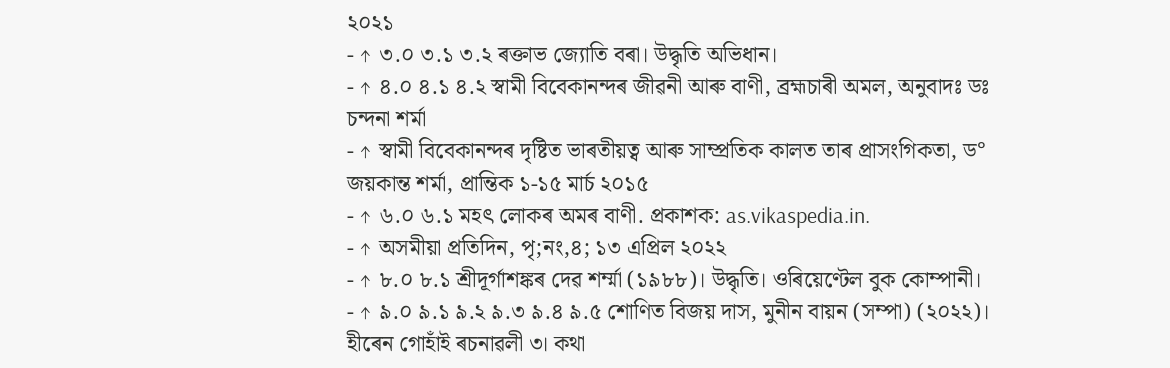২০২১
- ↑ ৩.০ ৩.১ ৩.২ ৰক্তাভ জ্যোতি বৰা। উদ্ধৃতি অভিধান।
- ↑ ৪.০ ৪.১ ৪.২ স্বামী বিবেকানন্দৰ জীৱনী আৰু বাণী, ব্ৰহ্মচাৰী অমল, অনুবাদঃ ডঃ চন্দনা শৰ্মা
- ↑ স্বামী বিবেকানন্দৰ দৃষ্টিত ভাৰতীয়ত্ব আৰু সাম্প্ৰতিক কালত তাৰ প্ৰাসংগিকতা, ড° জয়কান্ত শৰ্মা, প্ৰান্তিক ১-১৫ মাৰ্চ ২০১৫
- ↑ ৬.০ ৬.১ মহৎ লোকৰ অমৰ বাণী. প্ৰকাশক: as.vikaspedia.in.
- ↑ অসমীয়া প্ৰতিদিন, পৃ;নং,৪; ১৩ এপ্ৰিল ২০২২
- ↑ ৮.০ ৮.১ শ্ৰীদূৰ্গাশঙ্কৰ দেৱ শৰ্ম্মা (১৯৮৮)। উদ্ধৃতি। ওৰিয়েণ্টেল বুক কোম্পানী।
- ↑ ৯.০ ৯.১ ৯.২ ৯.৩ ৯.৪ ৯.৫ শোণিত বিজয় দাস, মুনীন বায়ন (সম্পা) (২০২২)। হীৰেন গোহাঁই ৰচনাৱলী ৩। কথা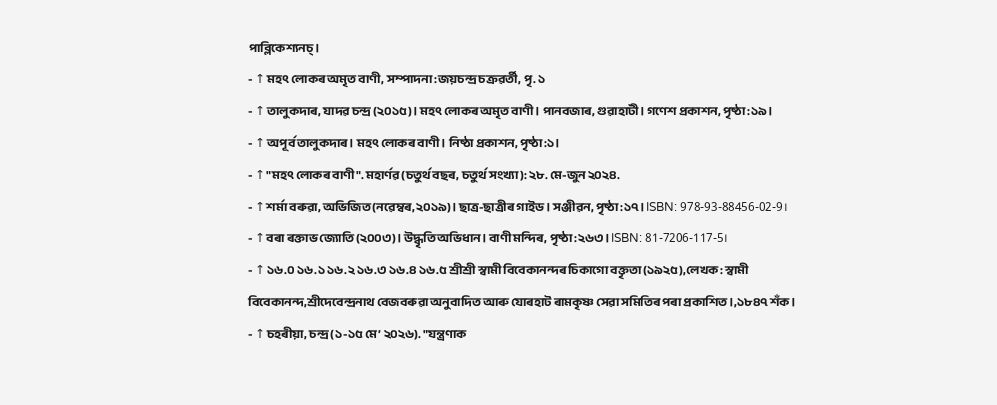পাব্লিকেশ্যনচ্।
- ↑ মহৎ লোকৰ অমৃত বাণী, সম্পাদনা:জয়চন্দ্ৰ চক্ৰৱৰ্তী, পৃ. ১
- ↑ তালুকদাৰ, যাদৱ চন্দ্ৰ (২০১৫)। মহৎ লোকৰ অমৃত বাণী। পানবজাৰ, গুৱাহাটী। গণেশ প্ৰকাশন, পৃষ্ঠা:১৯।
- ↑ অপূৰ্ব তালুকদাৰ। মহৎ লোকৰ বাণী। নিষ্ঠা প্ৰকাশন, পৃষ্ঠা:১।
- ↑ "মহৎ লোকৰ বাণী". মহাৰ্ণৱ (চতুৰ্থ বছৰ, চতুৰ্থ সংখ্যা): ২৮. মে-জুন ২০২৪.
- ↑ শৰ্মা বৰুৱা, অভিজিত (নৱেম্বৰ,২০১৯)। ছাত্ৰ-ছাত্ৰীৰ গাইড। সঞ্জীৱন, পৃষ্ঠা:১৭। ISBN: 978-93-88456-02-9।
- ↑ বৰা ৰক্তাভ জ্যোতি (২০০৩)। উদ্ধৃতি অভিধান। বাণী মন্দিৰ, পৃষ্ঠা:২৬৩। ISBN: 81-7206-117-5।
- ↑ ১৬.০ ১৬.১ ১৬.২ ১৬.৩ ১৬.৪ ১৬.৫ শ্ৰীশ্ৰী স্বামী বিবেকানন্দৰ চিকাগো বক্তৃতা (১৯২৫),লেখক: স্বামী বিবেকানন্দ,শ্ৰীদেবেন্দ্ৰনাথ বেজবৰুৱা অনুবাদিত আৰু যোৰহাট ৰামকৃষ্ণ সেৱা সমিতিৰ পৰা প্ৰকাশিত।,১৮৪৭ শঁক।
- ↑ চহৰীয়া, চন্দ্ৰ (১-১৫ মে’ ২০২৬). "যন্ত্ৰণাক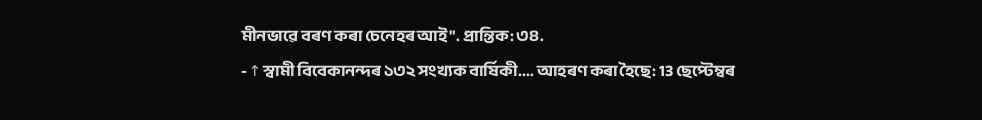মীনভাৱে বৰণ কৰা চেনেহৰ আই". প্ৰান্তিক: ৩৪.
- ↑ স্বামী বিবেকানন্দৰ ১৩২ সংখ্যক বাৰ্ষিকী.... আহৰণ কৰা হৈছে: 13 ছেপ্টেম্বৰ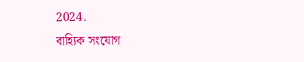2024.
বাহ্যিক সংযোগ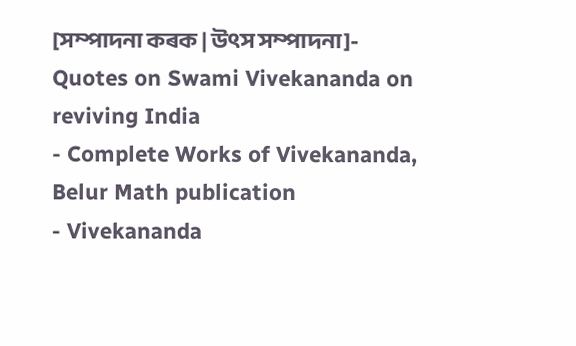[সম্পাদনা কৰক | উৎস সম্পাদনা]- Quotes on Swami Vivekananda on reviving India
- Complete Works of Vivekananda, Belur Math publication
- Vivekananda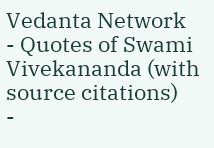Vedanta Network
- Quotes of Swami Vivekananda (with source citations)
-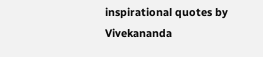inspirational quotes by Vivekananda